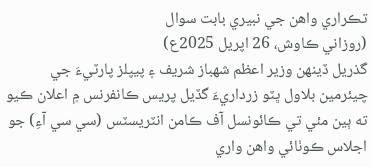تڪراري واهن جي نبيري بابت سوال
(روزاني ڪاوش، 26 اپريل 2025ع)
گذريل ڏينهن وزير اعظم شهباز شريف ۽ پيپلز پارٽيءَ جي چيئرمين بلاول ڀٽو زرداريءَ گڏيل پريس ڪانفرنس ۾ اعلان ڪيو ته ٻين مئي تي ڪائونسل آف ڪامن انٽريسٽس (سي سي آءِ) جو اجلاس ڪوٺائي واهن واري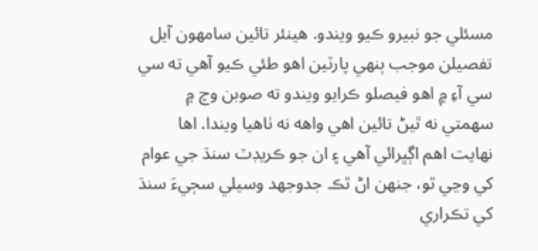مسئلي جو نبيرو ڪيو ويندو. هينئر تائين سامهون آيل تفصيلن موجب ٻنهي پارٽين اهو طئي ڪيو آهي ته سي سي آءِ ۾ اهو فيصلو ڪرايو ويندو ته صوبن وچ ۾ سهمتي نه ٿيڻ تائين اهي واهه نه ٺاهيا ويندا. اها نهايت اهم اڳڀرائي آهي ۽ ان جو ڪريڊٽ سنڌ جي عوام کي وڃي ٿو، جنهن اڻ ٿڪ جدوجهد وسيلي سڄيءَ سنڌ کي تڪراري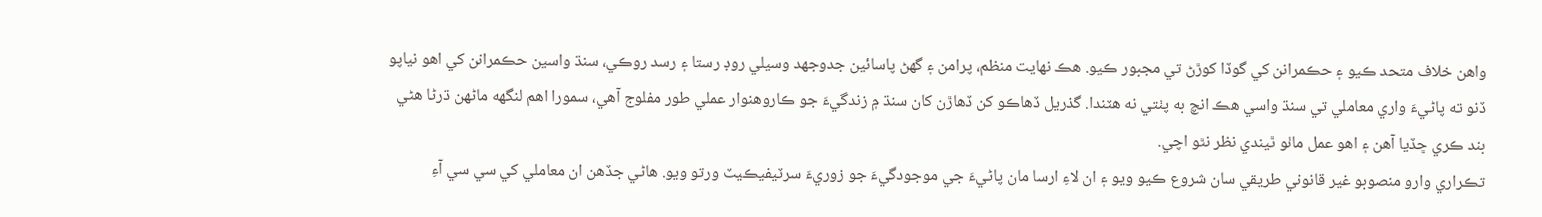واهن خلاف متحد ڪيو ۽ حڪمرانن کي گوڏا کوڙڻ تي مجبور ڪيو. هڪ نهايت منظم، پرامن ۽ گهڻ پاسائين جدوجهد وسيلي روڊ رستا ۽ رسد روڪي، سنڌ واسين حڪمرانن کي اهو نياپو ڏنو ته پاڻيءَ واري معاملي تي سنڌ واسي هڪ انچ به پٺتي نه هٽندا. گذريل ڏهاڪو کن ڏهاڙن کان سنڌ ۾ زندگيءَ جو ڪاروهنوار عملي طور مفلوج آهي، سمورا اهم لنگهه ماڻهن ڌرڻا هڻي بند ڪري ڇڏيا آهن ۽ اهو عمل ماٺو ٿيندي نظر نٿو اچي.
تڪراري وارو منصوبو غير قانوني طريقي سان شروع ڪيو ويو ۽ ان لاءِ ارسا مان پاڻيءَ جي موجودگيءَ جو زوريءَ سرٽيفيڪيٽ ورتو ويو. هاڻي جڏهن ان معاملي کي سي سي آءِ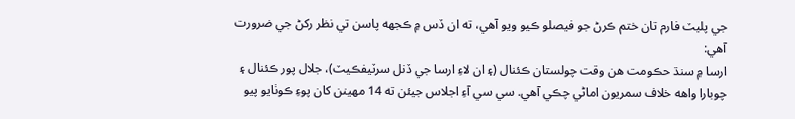جي پليٽ فارم تان ختم ڪرڻ جو فيصلو ڪيو ويو آهي، ته ان ڏس ۾ ڪجهه پاسن تي نظر رکڻ جي ضرورت آهي:
ارسا ۾ سنڌ حڪومت هن وقت چولستان ڪئنال (۽ ان لاءِ ارسا جي ڏنل سرٽيفڪيٽ)، جلال پور ڪئنال ۽ چوبارا واهه خلاف سمريون اماڻي چڪي آهي. سي سي آءِ اجلاس جيئن ته 14 مهينن کان پوءِ ڪوٺايو پيو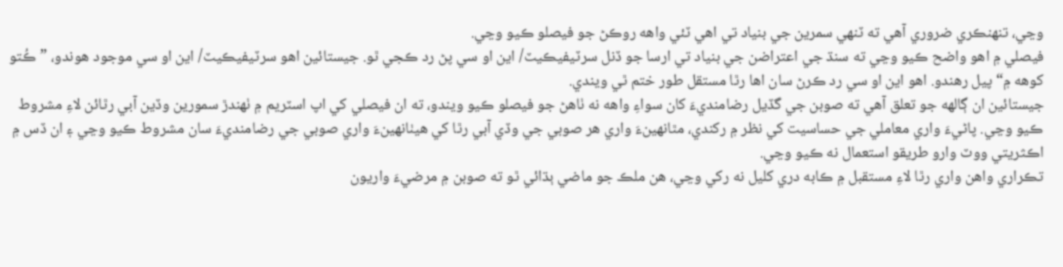وڃي، تنهنڪري ضروري آهي ته ٽنهي سمرين جي بنياد تي اهي ٽئي واهه روڪڻ جو فيصلو ڪيو وڃي.
فيصلي ۾ اهو واضح ڪيو وڃي ته سنڌ جي اعتراضن جي بنياد تي ارسا جو ڏنل سرٽيفيڪيٽ/ اين او سي پڻ رد ڪجي ٿو. جيستائين اهو سرٽيفيڪيٽ/ اين او سي موجود هوندو، ”ڪُتو کوهه ۾“ پيل رهندو. اهو اين او سي رد ڪرڻ سان اها رٿا مستقل طور ختم ٿي ويندي.
جيستائين ان ڳالهه جو تعلق آهي ته صوبن جي گڏيل رضامنديءَ کان سواءِ واهه نه ٺاهڻ جو فيصلو ڪيو ويندو، ته ان فيصلي کي اپ اسٽريم ۾ ٺهندڙ سمورين وڏين آبي رٿائن لاءِ مشروط ڪيو وڃي. پاڻيءَ واري معاملي جي حساسيت کي نظر ۾ رکندي، مٿانهينءَ واري هر صوبي جي وڏي آبي رٿا کي هيٺانهينءَ واري صوبي جي رضامنديءَ سان مشروط ڪيو وڃي ۽ ان ڏس ۾ اڪثريتي ووٽ وارو طريقو استعمال نه ڪيو وڃي.
تڪراري واهن واري رٿا لاءِ مستقبل ۾ ڪابه دري کليل نه رکي وڃي، هن ملڪ جو ماضي ٻڌائي ٿو ته صوبن ۾ مرضيءَ واريون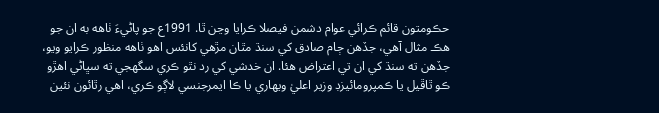حڪومتون قائم ڪرائي عوام دشمن فيصلا ڪرايا وڃن ٿا. 1991ع جو پاڻيءَ ٺاهه به ان جو هڪ مثال آهي، جڏهن ڄام صادق کي سنڌ مٿان مڙهي کانئس اهو ٺاهه منظور ڪرايو ويو، جڏهن ته سنڌ کي ان تي اعتراض هئا. ان خدشي کي رد نٿو ڪري سگهجي ته سڀاڻي اهڙو ڪو ٿاڦيل يا ڪمپرومائيزڊ وزير اعليٰ ويهاري يا ڪا ايمرجنسي لاڳو ڪري، اهي رٿائون نئين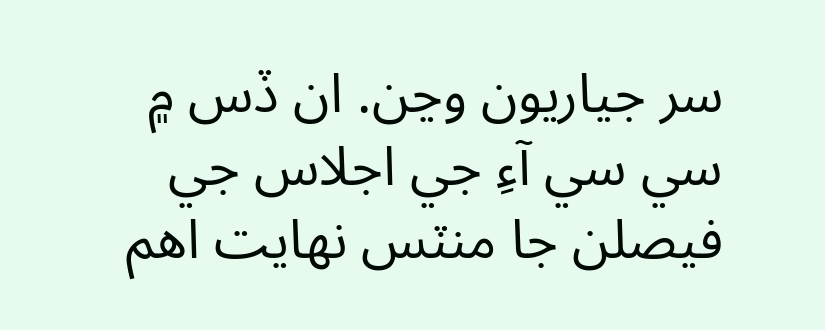سر جياريون وڃن. ان ڏس ۾ سي سي آءِ جي اجلاس جي فيصلن جا منٽس نهايت اهم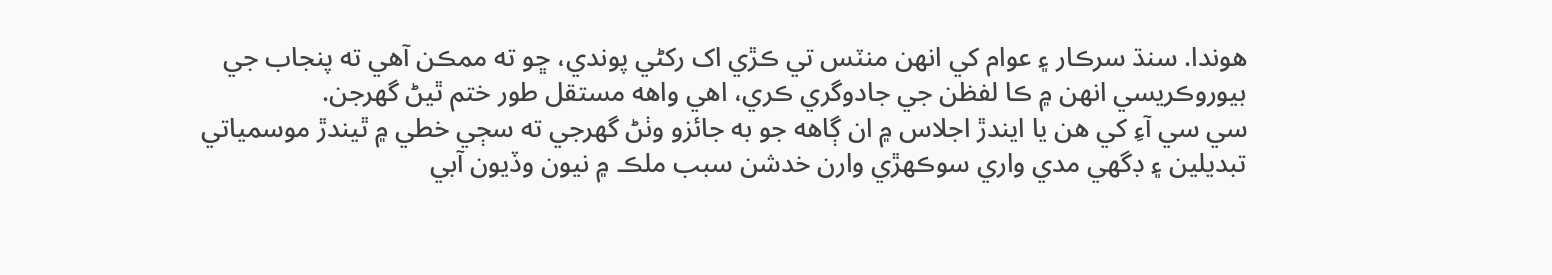هوندا. سنڌ سرڪار ۽ عوام کي انهن منٽس تي ڪڙي اک رکڻي پوندي، ڇو ته ممڪن آهي ته پنجاب جي بيوروڪريسي انهن ۾ ڪا لفظن جي جادوگري ڪري، اهي واهه مستقل طور ختم ٿيڻ گهرجن.
سي سي آءِ کي هن يا ايندڙ اجلاس ۾ ان ڳاهه جو به جائزو وٺڻ گهرجي ته سڄي خطي ۾ ٿيندڙ موسمياتي تبديلين ۽ ڊگهي مدي واري سوڪهڙي وارن خدشن سبب ملڪ ۾ نيون وڏيون آبي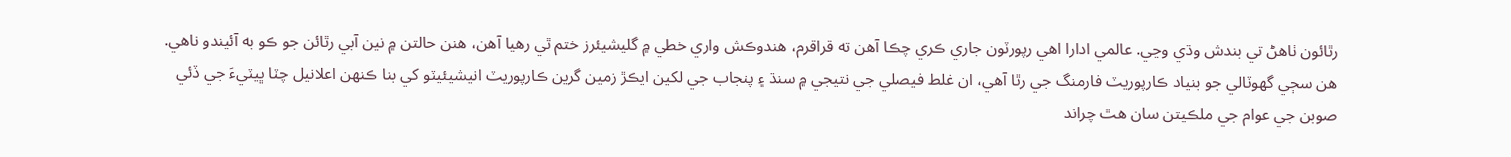رٿائون ٺاهڻ تي بندش وڌي وڃي. عالمي ادارا اهي رپورٽون جاري ڪري چڪا آهن ته قراقرم، هندوڪش واري خطي ۾ گليشيئرز ختم ٿي رهيا آهن، هنن حالتن ۾ نين آبي رٿائن جو ڪو به آئيندو ناهي.
هن سڄي گهوٽالي جو بنياد ڪارپوريٽ فارمنگ جي رٿا آهي، ان غلط فيصلي جي نتيجي ۾ سنڌ ۽ پنجاب جي لکين ايڪڙ زمين گرين ڪارپوريٽ انيشيئيٽو کي بنا ڪنهن اعلانيل چٽا ڀيٽيءَ جي ڏئي صوبن جي عوام جي ملڪيتن سان هٿ چراند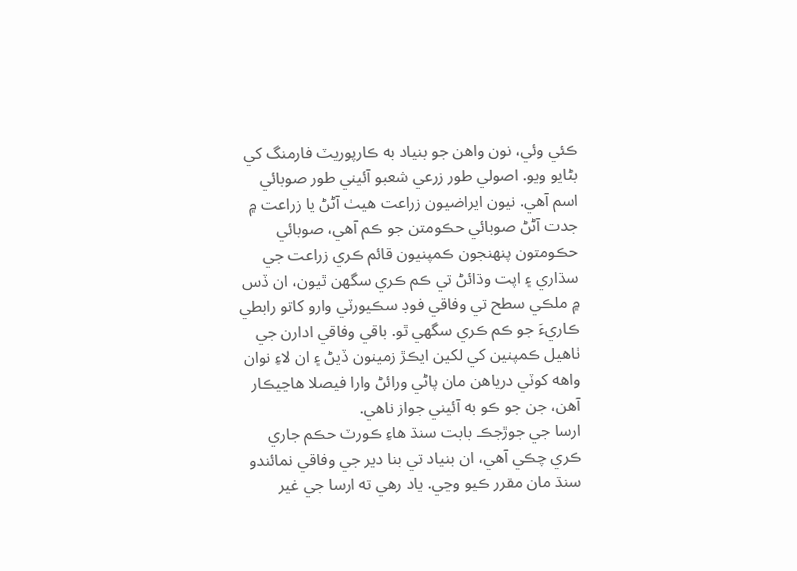ڪئي وئي، نون واهن جو بنياد به ڪارپوريٽ فارمنگ کي بڻايو ويو. اصولي طور زرعي شعبو آئيني طور صوبائي اسم آهي. نيون ايراضيون زراعت هيٺ آڻڻ يا زراعت ۾ جدت آڻڻ صوبائي حڪومتن جو ڪم آهي، صوبائي حڪومتون پنهنجون ڪمپنيون قائم ڪري زراعت جي سڌاري ۽ اپت وڌائڻ تي ڪم ڪري سگهن ٿيون، ان ڏس ۾ ملڪي سطح تي وفاقي فوڊ سڪيورٽي وارو کاتو رابطي ڪاريءَ جو ڪم ڪري سگهي ٿو. باقي وفاقي ادارن جي ٺاهيل ڪمپنين کي لکين ايڪڙ زمينون ڏيڻ ۽ ان لاءِ نوان واهه کوٽي درياهن مان پاڻي ورائڻ وارا فيصلا هاڃيڪار آهن، جن جو ڪو به آئيني جواز ناهي.
ارسا جي جوڙجڪ بابت سنڌ هاءِ ڪورٽ حڪم جاري ڪري چڪي آهي، ان بنياد تي بنا دير جي وفاقي نمائندو سنڌ مان مقرر ڪيو وڃي. ياد رهي ته ارسا جي غير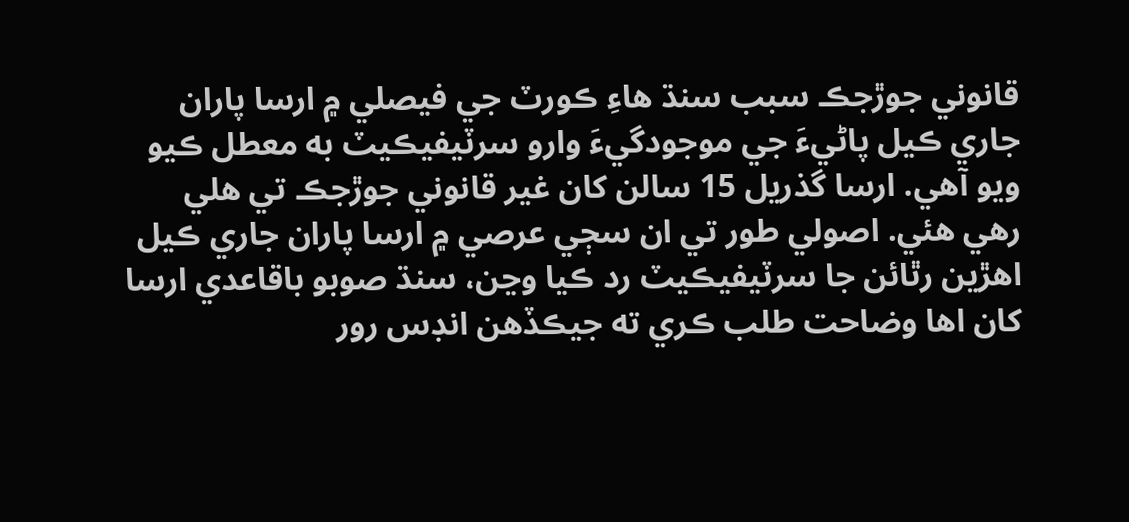قانوني جوڙجڪ سبب سنڌ هاءِ ڪورٽ جي فيصلي ۾ ارسا پاران جاري ڪيل پاڻيءَ جي موجودگيءَ وارو سرٽيفيڪيٽ به معطل ڪيو ويو آهي. ارسا گذريل 15 سالن کان غير قانوني جوڙجڪ تي هلي رهي هئي. اصولي طور تي ان سڄي عرصي ۾ ارسا پاران جاري ڪيل اهڙين رٿائن جا سرٽيفيڪيٽ رد ڪيا وڃن، سنڌ صوبو باقاعدي ارسا کان اها وضاحت طلب ڪري ته جيڪڏهن انڊس رور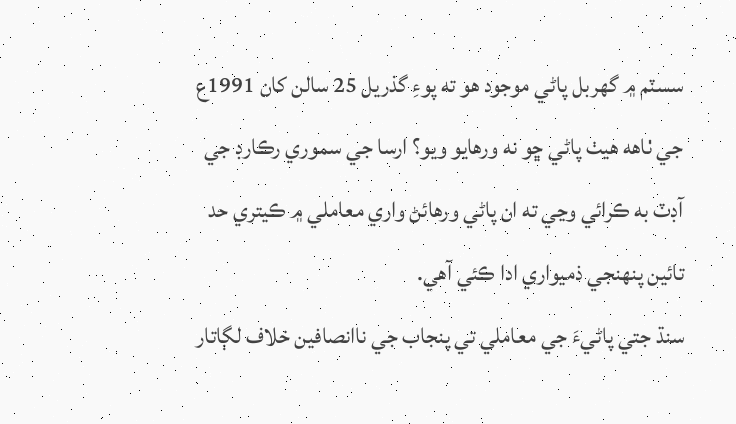سسٽم ۾ گهربل پاڻي موجود هو ته پوءِ گذريل 25 سالن کان 1991ع جي ٺاهه هيٺ پاڻي ڇو نه ورهايو ويو؟ ارسا جي سموري رڪارڊ جي آڊٽ به ڪرائي وڃي ته ان پاڻي ورهائڻ واري معاملي ۾ ڪيتري حد تائين پنهنجي ذميواري ادا ڪئي آهي.
سنڌ جتي پاڻيءَ جي معاملي تي پنجاب جي ناانصافين خلاف لڳاتار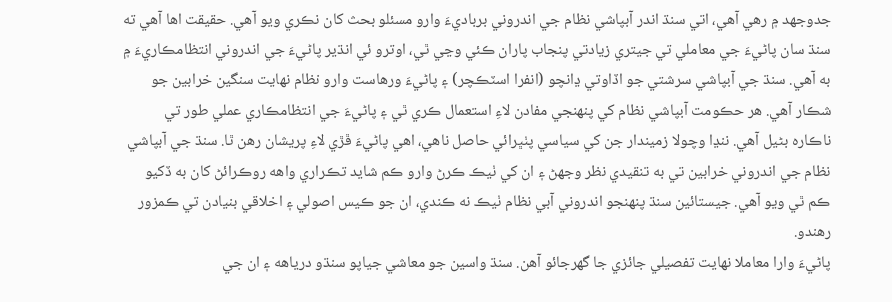جدوجهد ۾ رهي آهي، اتي سنڌ اندر آبپاشي نظام جي اندروني برباديءَ وارو مسئلو بحث کان نڪري ويو آهي. حقيقت اها آهي ته سنڌ سان پاڻيءَ جي معاملي تي جيتري زيادتي پنجاب پاران ڪئي وڃي ٿي، اوترو ئي انڌير پاڻيءَ جي اندروني انتظامڪاريءَ ۾ به آهي. سنڌ جي آبپاشي سرشتي جو اڏاوتي ڍانچو (انفرا اسٽڪچر) ۽ پاڻيءَ ورهاست وارو نظام نهايت سنگين خرابين جو شڪار آهي. هر حڪومت آبپاشي نظام کي پنهنجي مفادن لاءِ استعمال ڪري ٿي ۽ پاڻيءَ جي انتظامڪاري عملي طور تي ناڪاره بڻيل آهي. ننڍا وچولا زميندار جن کي سياسي پٺڀرائي حاصل ناهي، اهي پاڻيءَ ڦڙي لاءِ پريشان رهن ٿا. سنڌ جي آبپاشي نظام جي اندروني خرابين تي به تنقيدي نظر وجهڻ ۽ ان کي ٺيڪ ڪرڻ وارو ڪم شايد تڪراري واهه روڪرائڻ کان به ڏکيو ڪم ٿي ويو آهي. جيستائين سنڌ پنهنجو اندروني آبي نظام ٺيڪ نه ڪندي، ان جو ڪيس اصولي ۽ اخلاقي بنيادن تي ڪمزور رهندو.
پاڻيءَ وارا معاملا نهايت تفصيلي جائزي جا گهرجائو آهن. سنڌ واسين جو معاشي جياپو سنڌو درياهه ۽ ان جي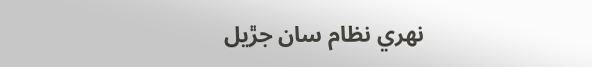نهري نظام سان جڙيل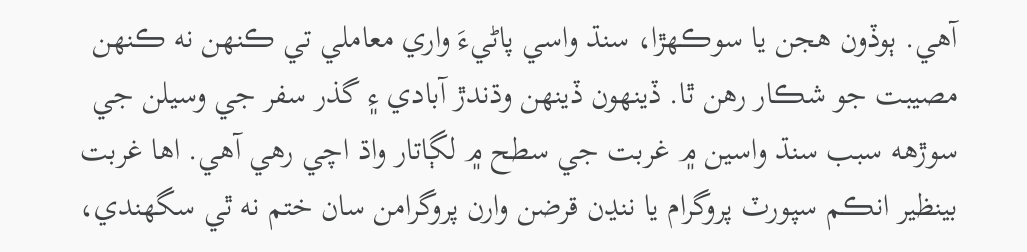آهي. ٻوڏون هجن يا سوڪهڙا، سنڌ واسي پاڻيءَ واري معاملي تي ڪنهن نه ڪنهن مصيبت جو شڪار رهن ٿا. ڏينهون ڏينهن وڌندڙ آبادي ۽ گذر سفر جي وسيلن جي سوڙهه سبب سنڌ واسين ۾ غربت جي سطح ۾ لڳاتار واڌ اچي رهي آهي. اها غربت بينظير انڪم سپورٽ پروگرام يا ننڍن قرضن وارن پروگرامن سان ختم نه ٿي سگهندي،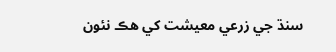سنڌ جي زرعي معيشت کي هڪ نئون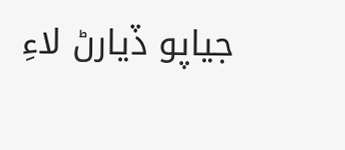جياپو ڏيارڻ لاءِ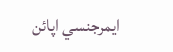ايمرجنسي اپائن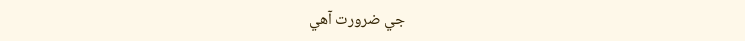جي ضرورت آهي